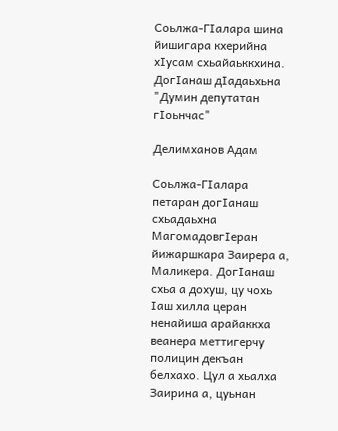Соьлжа-ГIалара шина йишигара кхерийна хIусам схьайаьккхина. ДогIанаш дIадаьхьна "Думин депутатан гIоьнчас"

Делимханов Адам

Соьлжа-ГIалара петаран догIанаш схьадаьхна МагомадовгIеран йижаршкара Заирера а, Маликера. ДогIанаш схьа а дохуш, цу чохь Iаш хилла церан ненайиша арайаккха веанера меттигерчу полицин декъан белхахо. Цул а хьалха Заирина а, цуьнан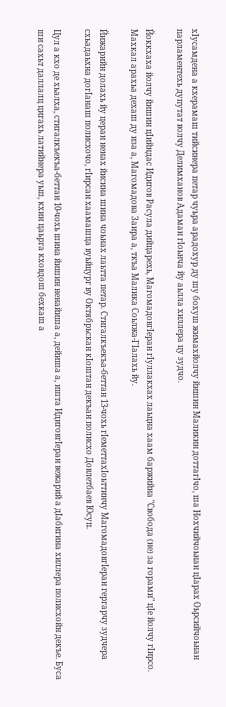хIусамдена а кхерамаш тийсинера петар чуьра арадохур ду шу бохуш жимахйолчу йишин Маликин доттагIчо, ша Нохчийчоьнан цIарах Оьрсийчоьнан парламентехь дупутат волчу Делимханов Адаман гIоьнча йу аьлла хиллера цу зудчо.

Йоккхаха йолчу йишин цIийндас Идигов Расула дийцарехь, МагомадовгIеран гIуллакхах лаьцна хаам баржийна "Свобода (не) за горами" цIе йолчу гIирсо. Махкал арахьа дехаш ду иза а, Магомадова Заира а, ткъа Малика Соьлжа-ГIалахь йу.

Йижарийн долахь йу церан ненах йисина шина чоьнах лаьтта петар. Стигалкъекъа-беттан 13-чохь гIеметтахIоьттинчу МагомадовгIеран гергарчу зудчера схьадаьхна догIанаш полисхочо, гIирсан хаамашца вуьйцург ву Октябрьскан кIоштан декъан полисхо Довлетбаев Юсуп.

Цул а кхо де хьалха, стигалкъекъа-беттан 10-чохь шина йишин ненайиша а, дейиша а, ишта ИдиговгIеран вежарий а дIабигина хиллера полисхойн декъе. Буса ши сахьт даллалц цигахь латийнера уьш, кхин цаьрга кховдош бехкаш а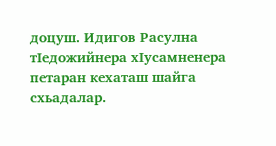доцуш. Идигов Расулна тIедожийнера хIусамненера петаран кехаташ шайга схьадалар.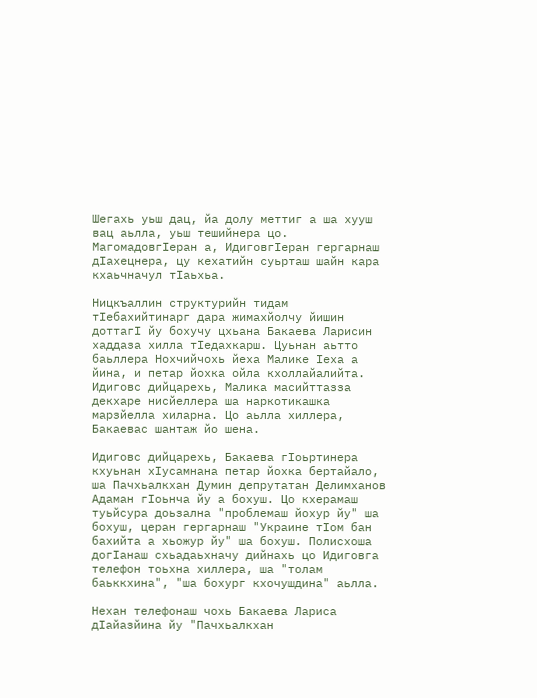Шегахь уьш дац, йа долу меттиг а ша хууш вац аьлла, уьш тешийнера цо. МагомадовгIеран а, ИдиговгIеран гергарнаш дIахецнера, цу кехатийн суьрташ шайн кара кхаьчначул тIаьхьа.

Ницкъаллин структурийн тидам тӀебахийтинарг дара жимахйолчу йишин доттагI йу бохучу цхьана Бакаева Ларисин хаддаза хилла тIедахкарш. Цуьнан аьтто баьллера Нохчийчохь йеха Малике Iеха а йина, и петар йохка ойла кхоллайалийта. Идиговс дийцарехь, Малика масийттазза декхаре нисйеллера ша наркотикашка марзйелла хиларна. Цо аьлла хиллера, Бакаевас шантаж йо шена.

Идиговс дийцарехь, Бакаева гIоьртинера кхуьнан хIусамнана петар йохка бертайало, ша Пачхьалкхан Думин депрутатан Делимханов Адаман гIоьнча йу а бохуш. Цо кхерамаш туьйсура доьзална "проблемаш йохур йу" ша бохуш, церан гергарнаш "Украине тӀом бан бахийта а хьожур йу" ша бохуш. Полисхоша догIанаш схьадаьхначу дийнахь цо Идиговга телефон тоьхна хиллера, ша "толам баьккхина", "ша бохург кхочушдина" аьлла.

Нехан телефонаш чохь Бакаева Лариса дIайазйина йу "Пачхьалкхан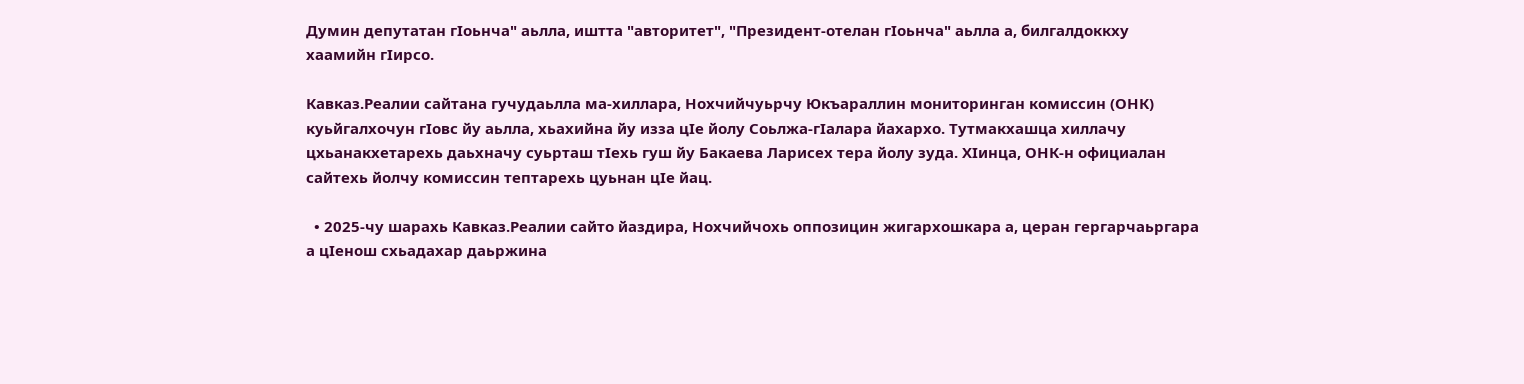Думин депутатан гIоьнча" аьлла, иштта "авторитет", "Президент-отелан гIоьнча" аьлла а, билгалдоккху хаамийн гIирсо.

Кавказ.Реалии сайтана гучудаьлла ма-хиллара, Нохчийчуьрчу Юкъараллин мониторинган комиссин (ОНК) куьйгалхочун гIовс йу аьлла, хьахийна йу изза цӀе йолу Соьлжа-гIалара йахархо. Тутмакхашца хиллачу цхьанакхетарехь даьхначу суьрташ тӀехь гуш йу Бакаева Ларисех тера йолу зуда. ХIинца, ОНК-н официалан сайтехь йолчу комиссин тептарехь цуьнан цIе йац.

  • 2025-чу шарахь Кавказ.Реалии сайто йаздира, Нохчийчохь оппозицин жигархошкара а, церан гергарчаьргара а цӀенош схьадахар даьржина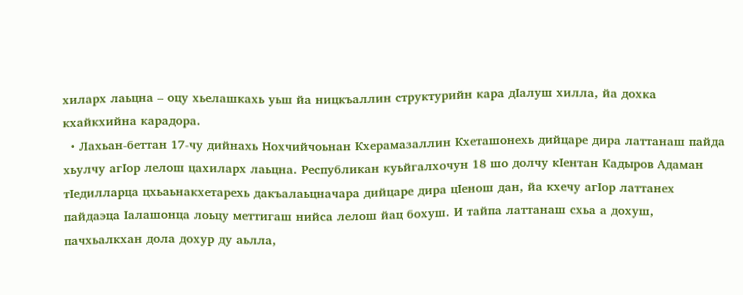хиларх лаьцна – оцу хьелашкахь уьш йа ницкъаллин структурийн кара дӀалуш хилла, йа дохка кхайкхийна карадора.
  • Лахьан-беттан 17-чу дийнахь Нохчийчоьнан Кхерамазаллин Кхеташонехь дийцаре дира латтанаш пайда хьулчу агIор лелош цахиларх лаьцна. Республикан куьйгалхочун 18 шо долчу кIентан Кадыров Адаман тӀедилларца цхьаьнакхетарехь дакъалаьцначара дийцаре дира цIенош дан, йа кхечу агIор латтанех пайдаэца Iалашонца лоьцу меттигаш нийса лелош йац бохуш. И тайпа латтанаш схьа а дохуш, пачхьалкхан дола дохур ду аьлла,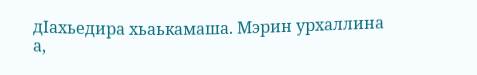дӀахьедира хьаькамаша. Мэрин урхаллина а,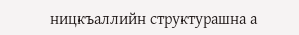ницкъаллийн структурашна а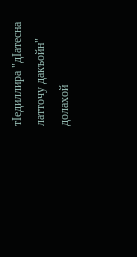тӀедиллира "дIатесна латточу дакъойн" долахой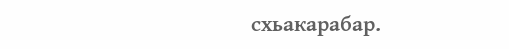схьакарабар.